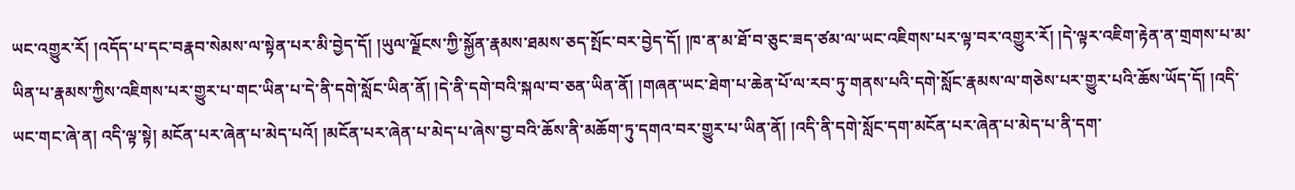ཡང་འགྱུར་རོ། །འདོད་པ་དང་བརྣབ་སེམས་ལ་སྟེན་པར་མི་བྱེད་དོ། །ཡུལ་ལྗོངས་ཀྱི་སྐྱོན་རྣམས་ཐམས་ཅད་སྤོང་བར་བྱེད་དོ། །ཁ་ན་མ་ཐོ་བ་ཅུང་ཟད་ཙམ་ལ་ཡང་འཇིགས་པར་ལྟ་བར་འགྱུར་རོ། །དེ་ལྟར་འཇིག་རྟེན་ན་གྲགས་པ་མ་ཡིན་པ་རྣམས་ཀྱིས་འཇིགས་པར་གྱུར་པ་གང་ཡིན་པ་དེ་ནི་དགེ་སློང་ཡིན་ནོ། །དེ་ནི་དགེ་བའི་སྐལ་བ་ཅན་ཡིན་ནོ། །གཞན་ཡང་ཐེག་པ་ཆེན་པོ་ལ་རབ་ཏུ་གནས་པའི་དགེ་སློང་རྣམས་ལ་གཅེས་པར་གྱུར་པའི་ཆོས་ཡོད་དོ། །འདི་ཡང་གང་ཞེ་ན། འདི་ལྟ་སྟེ། མངོན་པར་ཞེན་པ་མེད་པའོ། །མངོན་པར་ཞེན་པ་མེད་པ་ཞེས་བྱ་བའི་ཆོས་ནི་མཆོག་ཏུ་དགའ་བར་གྱུར་པ་ཡིན་ནོ། །འདི་ནི་དགེ་སློང་དག་མངོན་པར་ཞེན་པ་མེད་པ་ནི་དག་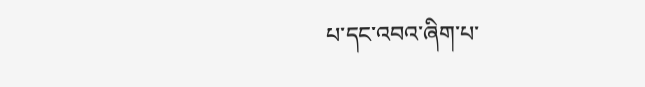པ་དང་འབའ་ཞིག་པ་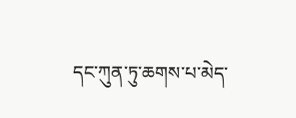དང་ཀུན་ཏུ་ཆགས་པ་མེད་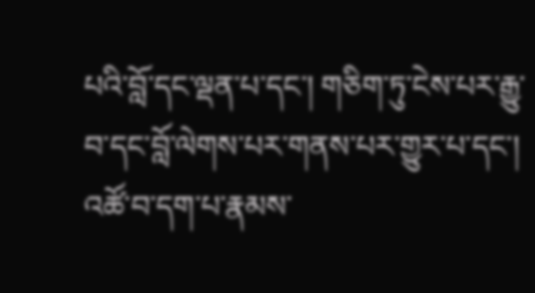པའི་བློ་དང་ལྡན་པ་དང་། གཅིག་ཏུ་ངེས་པར་རྒྱུ་བ་དང་བློ་ལེགས་པར་གནས་པར་གྱུར་པ་དང་། འཚོ་བ་དག་པ་རྣམས་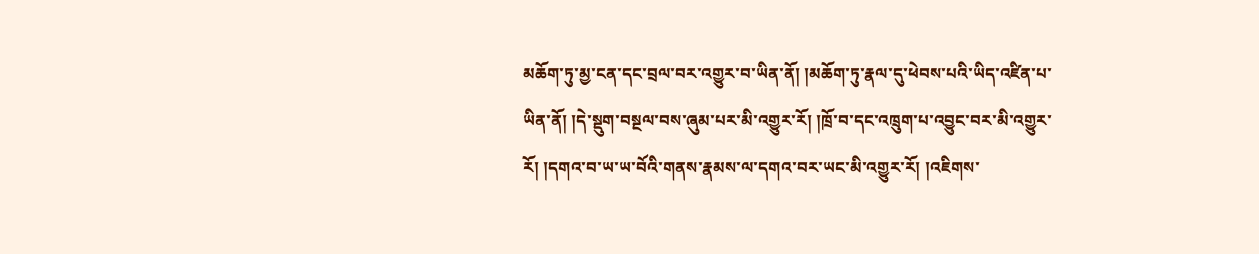མཆོག་ཏུ་མྱ་ངན་དང་བྲལ་བར་འགྱུར་བ་ཡིན་ནོ། །མཆོག་ཏུ་རྣལ་དུ་ཕེབས་པའི་ཡིད་འཛིན་པ་ཡིན་ནོ། །དེ་སྡུག་བསྔལ་བས་ཞུམ་པར་མི་འགྱུར་རོ། །ཁྲོ་བ་དང་འཁྲུག་པ་འབྱུང་བར་མི་འགྱུར་རོ། །དགའ་བ་ཡ་ཡ་བོའི་གནས་རྣམས་ལ་དགའ་བར་ཡང་མི་འགྱུར་རོ། །འཇིགས་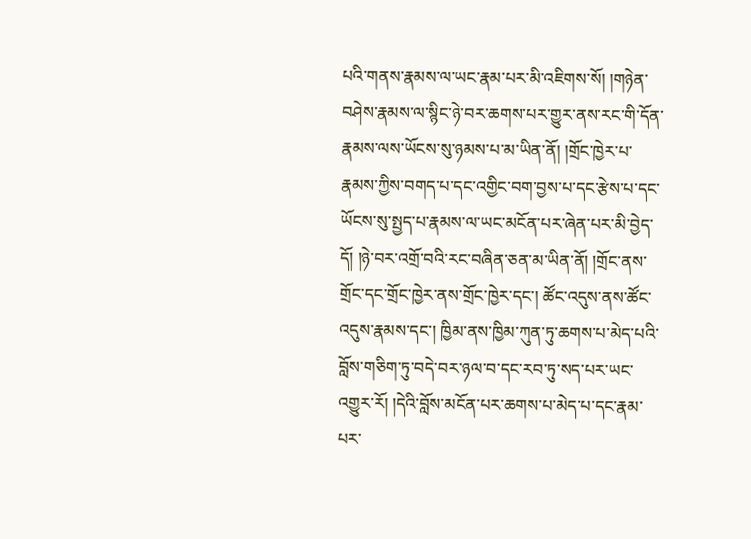པའི་གནས་རྣམས་ལ་ཡང་རྣམ་པར་མི་འཇིགས་སོ། །གཉེན་བཤེས་རྣམས་ལ་སྙིང་ཉེ་བར་ཆགས་པར་གྱུར་ནས་རང་གི་དོན་རྣམས་ལས་ཡོངས་སུ་ཉམས་པ་མ་ཡིན་ནོ། །གྲོང་ཁྱེར་པ་རྣམས་ཀྱིས་བགད་པ་དང་འགྱིང་བག་བྱས་པ་དང་རྩེས་པ་དང་ཡོངས་སུ་སྤྱད་པ་རྣམས་ལ་ཡང་མངོན་པར་ཞེན་པར་མི་བྱེད་དོ། །ཉེ་བར་འགྲོ་བའི་རང་བཞིན་ཅན་མ་ཡིན་ནོ། །གྲོང་ནས་གྲོང་དང་གྲོང་ཁྱེར་ནས་གྲོང་ཁྱེར་དང་། ཚོང་འདུས་ནས་ཚོང་འདུས་རྣམས་དང་། ཁྱིམ་ནས་ཁྱིམ་ཀུན་ཏུ་ཆགས་པ་མེད་པའི་བློས་གཅིག་ཏུ་བདེ་བར་ཉལ་བ་དང་རབ་ཏུ་སད་པར་ཡང་འགྱུར་རོ། །དེའི་བློས་མངོན་པར་ཆགས་པ་མེད་པ་དང་རྣམ་པར་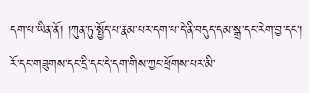དག་པ་ཡིན་ནོ། །ཀུན་ཏུ་སྤྱོད་པ་རྣམ་པར་དག་པ་དེ་ནི་བདུད་དམ་སྒྲ་དང་རེག་བྱ་དང་། རོ་དང་གཟུགས་དང་དྲི་དང་དེ་དག་གིས་ཀྱང་ཕྲོགས་པར་མི་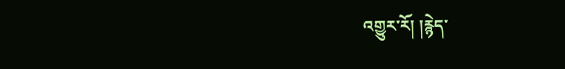འགྱུར་རོ། །རྙེད་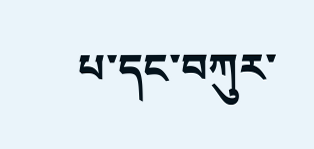པ་དང་བཀུར་